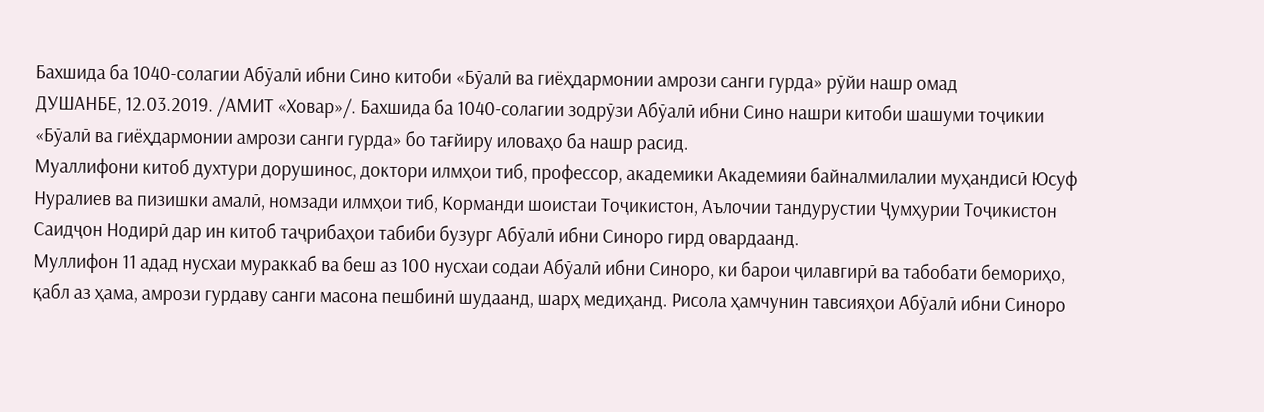Бахшида ба 1040-солагии Абӯалӣ ибни Сино китоби «Бӯалӣ ва гиёҳдармонии амрози санги гурда» рӯйи нашр омад
ДУШАНБЕ, 12.03.2019. /АМИТ «Ховар»/. Бахшида ба 1040-солагии зодрӯзи Абӯалӣ ибни Сино нашри китоби шашуми тоҷикии «Бӯалӣ ва гиёҳдармонии амрози санги гурда» бо тағйиру иловаҳо ба нашр расид.
Муаллифони китоб духтури дорушинос, доктори илмҳои тиб, профессор, академики Академияи байналмилалии муҳандисӣ Юсуф Нуралиев ва пизишки амалӣ, номзади илмҳои тиб, Корманди шоистаи Тоҷикистон, Аълочии тандурустии Ҷумҳурии Тоҷикистон Саидҷон Нодирӣ дар ин китоб таҷрибаҳои табиби бузург Абӯалӣ ибни Синоро гирд овардаанд.
Муллифон 11 адад нусхаи мураккаб ва беш аз 100 нусхаи содаи Абӯалӣ ибни Синоро, ки барои ҷилавгирӣ ва табобати бемориҳо, қабл аз ҳама, амрози гурдаву санги масона пешбинӣ шудаанд, шарҳ медиҳанд. Рисола ҳамчунин тавсияҳои Абӯалӣ ибни Синоро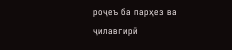роҷеъ ба парҳез ва ҷилавгирӣ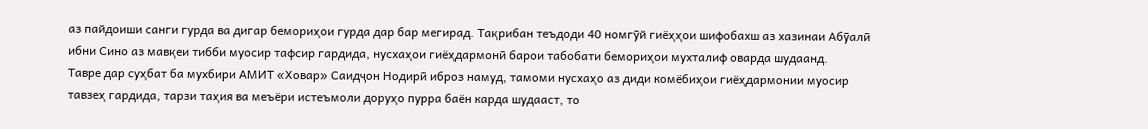аз пайдоиши санги гурда ва дигар бемориҳои гурда дар бар мегирад. Тақрибан теъдоди 40 номгӯй гиёҳҳои шифобахш аз хазинаи Абӯалӣ ибни Сино аз мавқеи тибби муосир тафсир гардида, нусхаҳои гиёҳдармонӣ барои табобати бемориҳои мухталиф оварда шудаанд.
Тавре дар суҳбат ба мухбири АМИТ «Ховар» Саидҷон Нодирӣ иброз намуд, тамоми нусхаҳо аз диди комёбиҳои гиёҳдармонии муосир тавзеҳ гардида, тарзи таҳия ва меъёри истеъмоли доруҳо пурра баён карда шудааст, то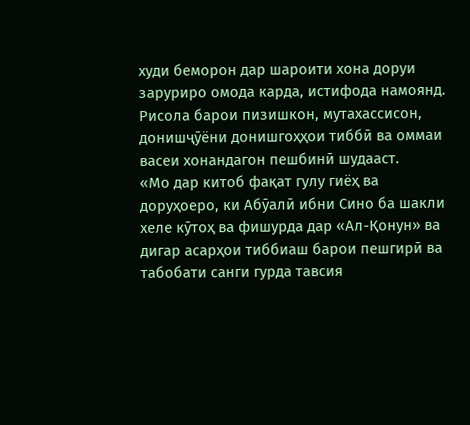худи беморон дар шароити хона доруи заруриро омода карда, истифода намоянд. Рисола барои пизишкон, мутахассисон, донишҷӯёни донишгоҳҳои тиббӣ ва оммаи васеи хонандагон пешбинӣ шудааст.
«Мо дар китоб фақат гулу гиёҳ ва доруҳоеро, ки Абӯалӣ ибни Сино ба шакли хеле кӯтоҳ ва фишурда дар «Ал-Қонун» ва дигар асарҳои тиббиаш барои пешгирӣ ва табобати санги гурда тавсия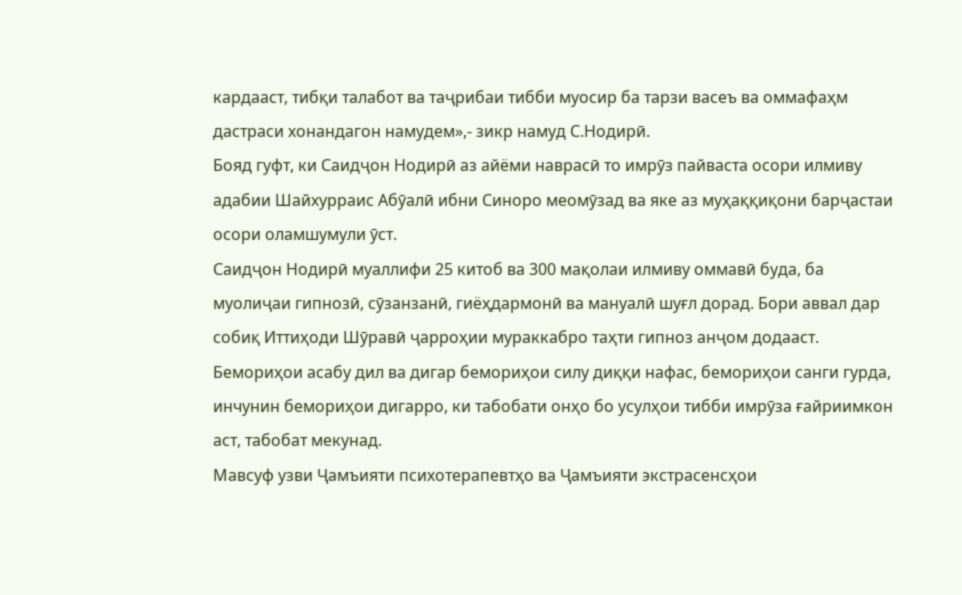кардааст, тибқи талабот ва таҷрибаи тибби муосир ба тарзи васеъ ва оммафаҳм дастраси хонандагон намудем»,- зикр намуд С.Нодирӣ.
Бояд гуфт, ки Саидҷон Нодирӣ аз айёми наврасӣ то имрӯз пайваста осори илмиву адабии Шайхурраис Абӯалӣ ибни Синоро меомӯзад ва яке аз муҳаққиқони барҷастаи осори оламшумули ӯст.
Саидҷон Нодирӣ муаллифи 25 китоб ва 300 мақолаи илмиву оммавӣ буда, ба муолиҷаи гипнозӣ, сӯзанзанӣ, гиёҳдармонӣ ва мануалӣ шуғл дорад. Бори аввал дар собиқ Иттиҳоди Шӯравӣ ҷарроҳии мураккабро таҳти гипноз анҷом додааст. Бемориҳои асабу дил ва дигар бемориҳои силу диққи нафас, бемориҳои санги гурда, инчунин бемориҳои дигарро, ки табобати онҳо бо усулҳои тибби имрӯза ғайриимкон аст, табобат мекунад.
Мавсуф узви Ҷамъияти психотерапевтҳо ва Ҷамъияти экстрасенсҳои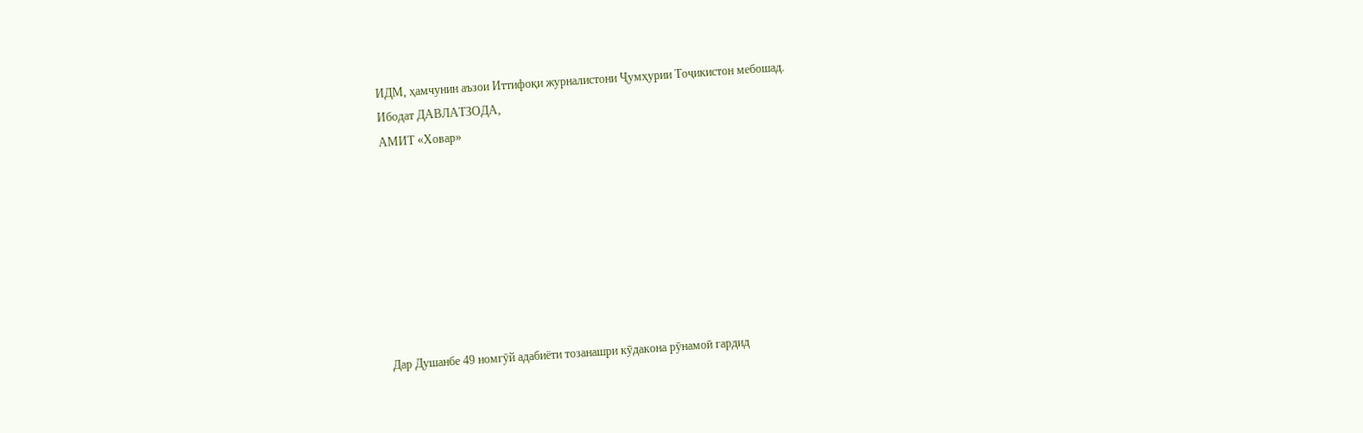ИДМ, ҳамчунин аъзои Иттифоқи журналистони Ҷумҳурии Тоҷикистон мебошад.
Ибодат ДАВЛАТЗОДА,
АМИТ «Ховар»








Дар Душанбе 49 номгӯй адабиёти тозанашри кӯдакона рӯнамоӣ гардид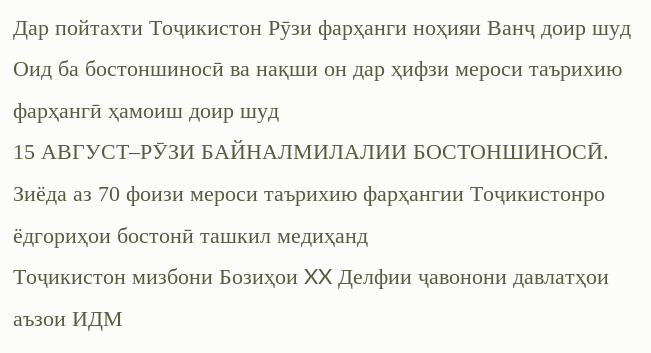Дар пойтахти Тоҷикистон Рӯзи фарҳанги ноҳияи Ванҷ доир шуд
Оид ба бостоншиносӣ ва нақши он дар ҳифзи мероси таърихию фарҳангӣ ҳамоиш доир шуд
15 АВГУСТ–РӮЗИ БАЙНАЛМИЛАЛИИ БОСТОНШИНОСӢ. Зиёда аз 70 фоизи мероси таърихию фарҳангии Тоҷикистонро ёдгориҳои бостонӣ ташкил медиҳанд
Тоҷикистон мизбони Бозиҳои XX Делфии ҷавонони давлатҳои аъзои ИДМ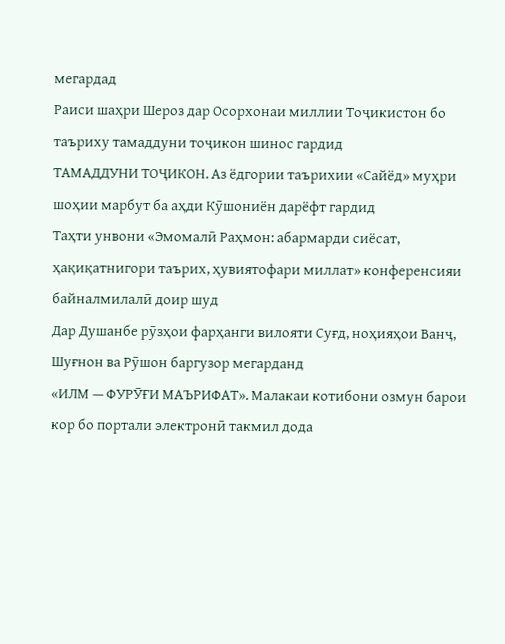мегардад
Раиси шаҳри Шероз дар Осорхонаи миллии Тоҷикистон бо таъриху тамаддуни тоҷикон шинос гардид
ТАМАДДУНИ ТОҶИКОН. Аз ёдгории таърихии «Сайёд» муҳри шоҳии марбут ба аҳди Кӯшониён дарёфт гардид
Таҳти унвони «Эмомалӣ Раҳмон: абармарди сиёсат, ҳақиқатнигори таърих, ҳувиятофари миллат» конференсияи байналмилалӣ доир шуд
Дар Душанбе рӯзҳои фарҳанги вилояти Суғд, ноҳияҳои Ванҷ, Шуғнон ва Рӯшон баргузор мегарданд
«ИЛМ — ФУРӮҒИ МАЪРИФАТ». Малакаи котибони озмун барои кор бо портали электронӣ такмил дода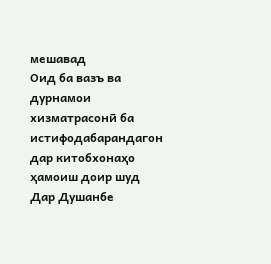мешавад
Оид ба вазъ ва дурнамои хизматрасонӣ ба истифодабарандагон дар китобхонаҳо ҳамоиш доир шуд
Дар Душанбе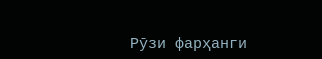Рӯзи фарҳанги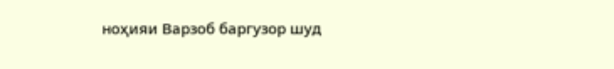ноҳияи Варзоб баргузор шуд